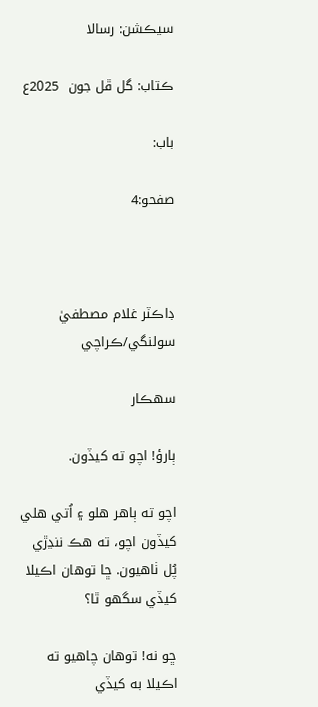سيڪشن: رسالا

ڪتاب: گل ڦل جون  2025ع

باب:

صفحو:4



ڊاڪٽر غلام مصطفيٰ سولنگي/ڪراچي

سهڪار

ٻارؤ! اچو ته کيڏون.

اچو ته ٻاهر هلو ۽ اُتي هلي کيڏون اچو، ته هڪ ننڍڙي پُل ٺاهيون. ڇا توهان اڪيلا کيڏي سگهو ٿا؟

ڇو نه! توهان چاهيو ته اڪيلا به کيڏي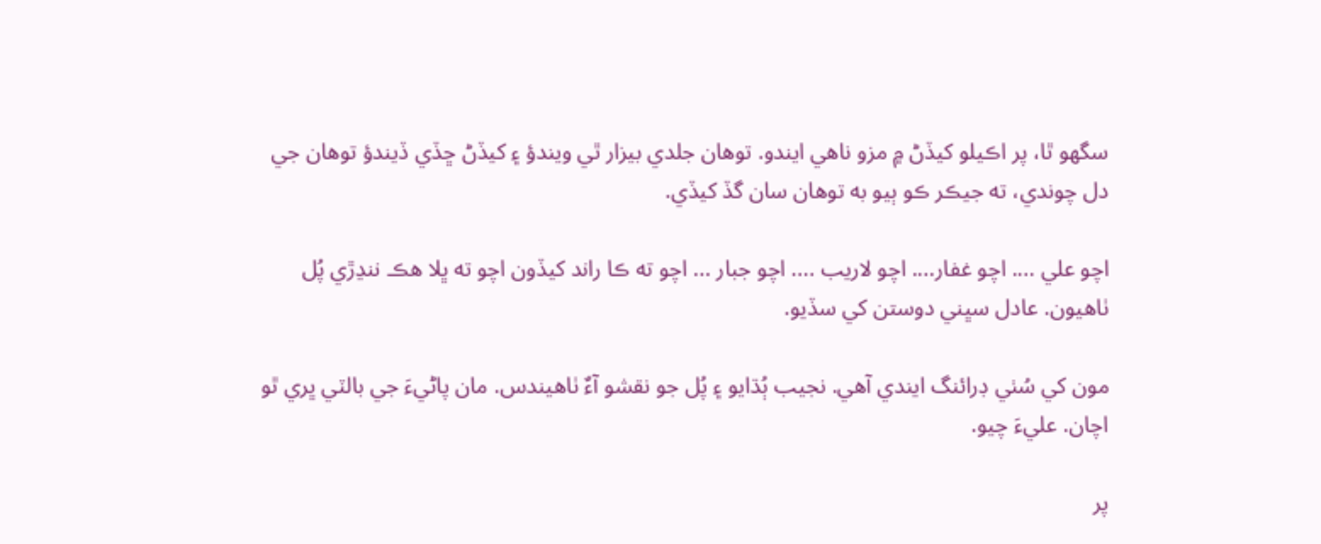سگهو ٿا، پر اڪيلو کيڏڻ ۾ مزو ناهي ايندو. توهان جلدي بيزار ٿي ويندؤ ۽ کيڏڻ ڇڏي ڏيندؤ توهان جي دل چوندي، ته جيڪر ڪو ٻيو به توهان سان گڏ کيڏي.

اچو علي .... اچو غفار.... اچو لاريب .... اچو جبار ... اچو ته ڪا راند کيڏون اچو ته ڀلا هڪ ننڍڙي پُل ٺاهيون. عادل سڀني دوستن کي سڏيو.

مون کي سُٺي ڊرائنگ ايندي آهي. نجيب ٻُڌايو ۽ پُل جو نقشو آءٌ ٺاهيندس. مان پاڻيءَ جي بالٽي ڀري ٿو اچان. عليءَ چيو.

پر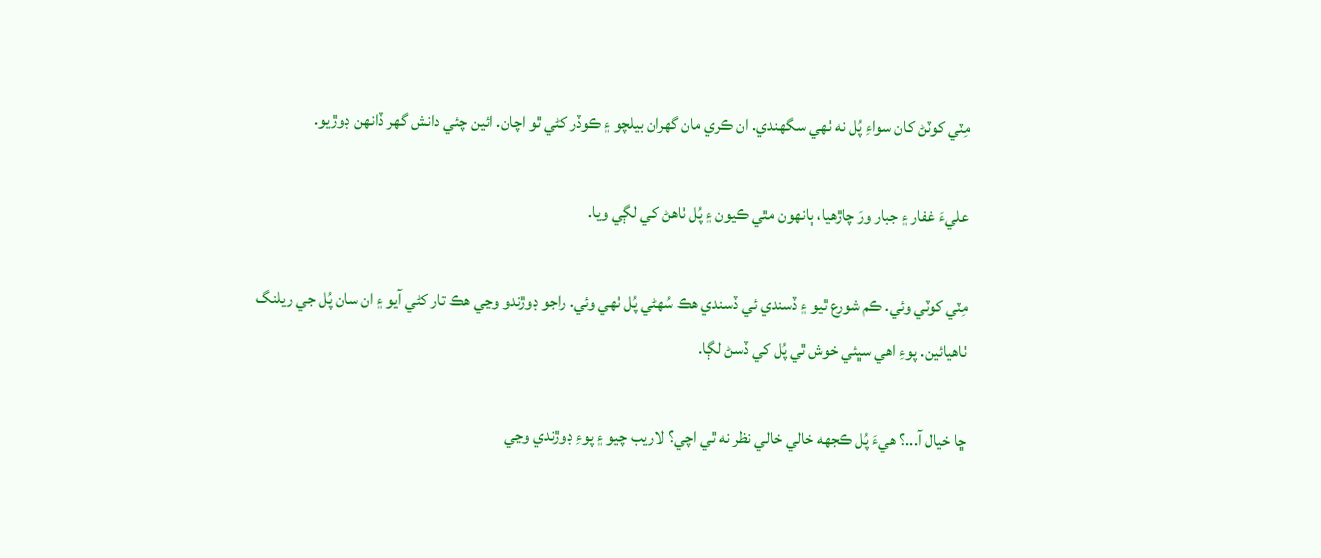مِٽي کوٽڻ کان سواءِ پُل نه ٺھي سگهندي. ان ڪري مان گهران بيلچو ۽ ڪوڏر کڻي ٿو اچان. ائين چئي دانش گهر ڏانھن ڊوڙيو.

عليءَ غفار ۽ جبار ورَ چاڙهيا، ٻانھون مٿي ڪيون ۽ پُل ٺاهڻ کي لڳي ويا.

مِٽي کوٽي وئي. ڪم شورع ٿيو ۽ ڏسندي ئي ڏسندي هڪ سُھڻي پُل ٺھي وئي. راجو ڊوڙندو وڃي هڪ تار کڻي آيو ۽ ان سان پُل جي ريلنگ ٺاهيائين. پوءِ اهي سڀئي خوش ٿي پُل کي ڏسڻ لڳا.

ڇا خيال آ...؟ هيءَ پُل ڪجهه خالي خالي نظر نه ٿي اچي؟ لاريب چيو ۽ پوءِ ڊوڙندي وڃي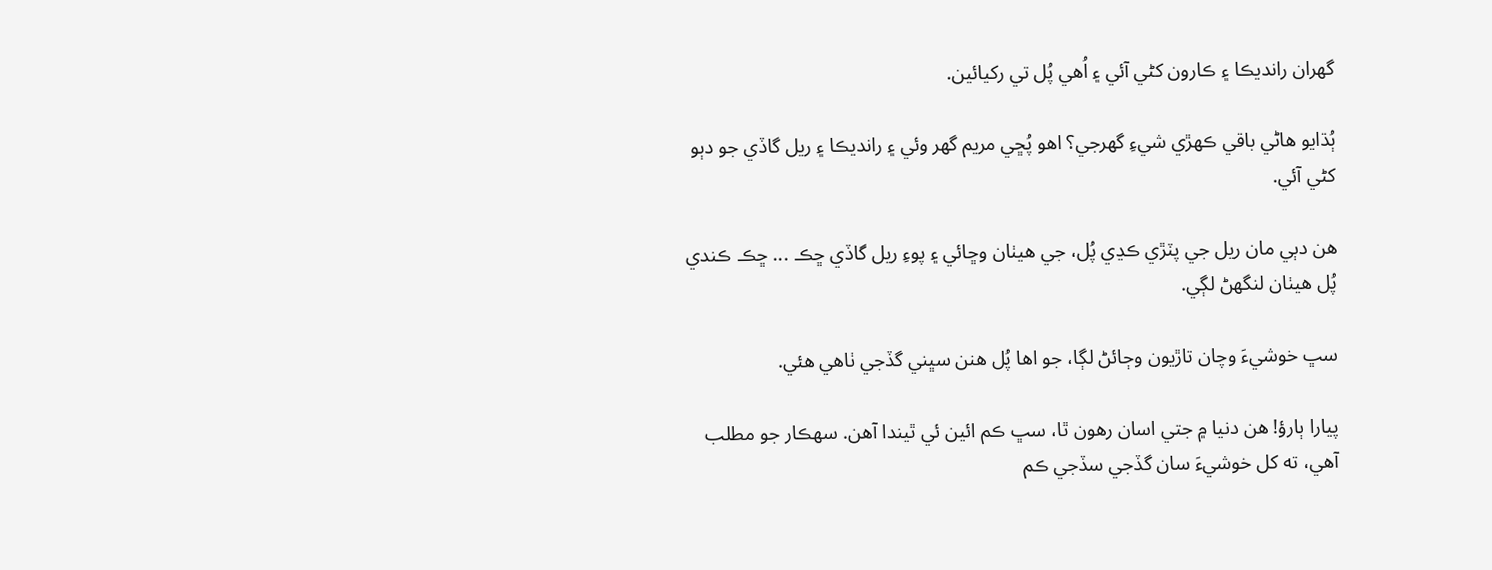گهران رانديڪا ۽ ڪارون کڻي آئي ۽ اُهي پُل تي رکيائين.

ٻُڌايو هاڻي باقي ڪھڙي شيءِ گهرجي؟ اهو پُڇي مريم گهر وئي ۽ رانديڪا ۽ ريل گاڏي جو دٻو کڻي آئي.

هن دٻي مان ريل جي پٽڙي ڪڍي پُل، جي هيٺان وڇائي ۽ پوءِ ريل گاڏي ڇڪ ... ڇڪ ڪندي پُل هيٺان لنگهڻ لڳي.

سڀ خوشيءَ وچان تاڙيون وڄائڻ لڳا، جو اها پُل هنن سڀني گڏجي ٺاهي هئي.

پيارا ٻارؤ! هن دنيا ۾ جتي اسان رهون ٿا، سڀ ڪم ائين ئي ٿيندا آهن. سھڪار جو مطلب آهي، ته کل خوشيءَ سان گڏجي سڏجي ڪم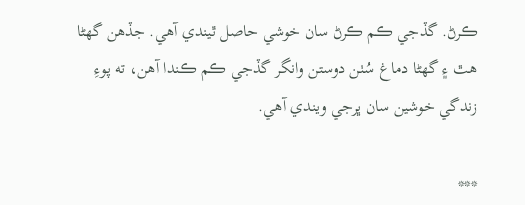ڪرڻ. گڏجي ڪم ڪرڻ سان خوشي حاصل ٿيندي آهي. جڏهن گهڻا هٿ ۽ گهڻا دماغ سُٺن دوستن وانگر گڏجي ڪم ڪندا آهن، ته پوءِ زندگي خوشين سان ڀرجي ويندي آهي.

***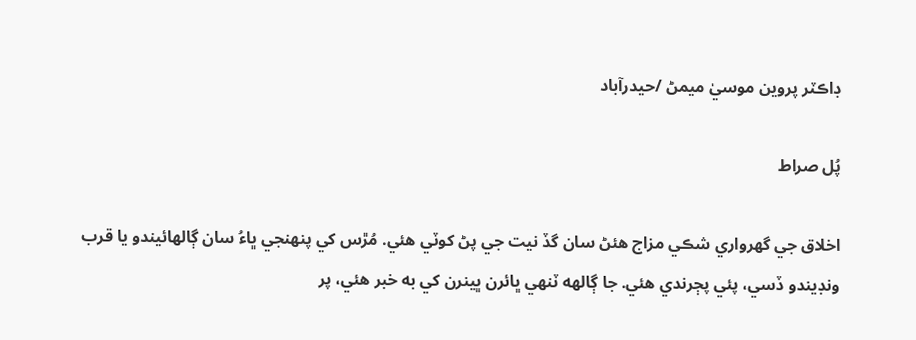ڊاڪٽر پروين موسيٰ ميمڻ /حيدرآباد

پُل صراط

اخلاق جي گهرواري شڪي مزاج هئڻ سان گڏ نيت جي پڻ کوٽي هئي. مُڙس کي پنھنجي ڀاءُ سان ڳالھائيندو يا قرب ونڊيندو ڏسي، پئي پڄرندي هئي. جا ڳالھه ٽنھي ڀائرن ڀينرن کي به خبر هئي، پر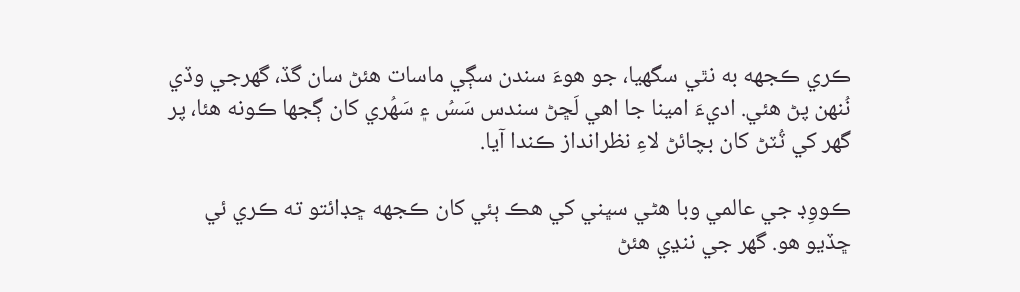ڪري ڪجهه به نٿي سگهيا، جو هوءَ سندن سڳي ماسات هئڻ سان گڏ، گهرجي وڏي نُنھن پڻ هئي. اديءَ امينا جا اهي لَڇڻ سندس سَسُ ۽ سَھُري کان ڳجها ڪونه هئا، پر گهر کي ٽُٽڻ کان بچائڻ لاءِ نظرانداز ڪندا آيا.

ڪووِڊ جي عالمي وبا هڻي سڀني کي هڪ ٻئي کان ڪجهه ڇڊائتو ته ڪري ئي ڇڏيو هو. گهر جي ننڍي هئڻ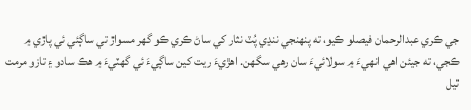جي ڪري عبدالرحمان فيصلو ڪيو، ته پنھنجي ننڍي پُٽ نثار کي ساڻ ڪري ڪو گهر مسواڙ تي ساڳئي ئي پاڙي ۾ ڪجي، ته جيئن اهي انھيءَ ۾ سولائيءَ سان رهي سگهن. اهڙيءَ ريت کين ساڳيءَ ئي گهٽيءَ ۾ هڪ سادو ۽ تازو مرمت ٿيل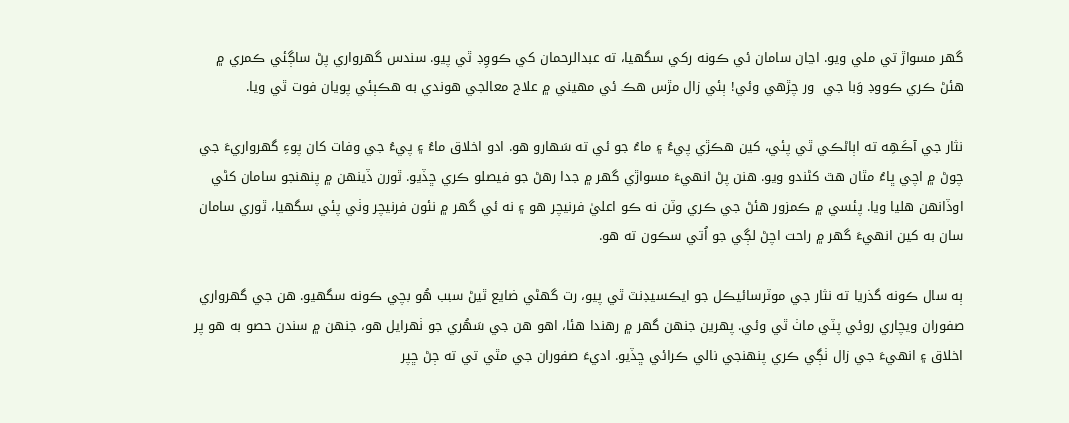گهر مسواڙ تي ملي ويو. اڃان سامان ئي ڪونه رکي سگهيا، ته عبدالرحمان کي ڪووِڊ ٿي پيو. سندس گهرواري پڻ ساڳئي ڪمري ۾ هئڻ ڪري ڪووڊ وَبا جي  ور چڙهي وئي! ٻئي زال مڙس هڪ ئي مھيني ۾ علاج معالجي هوندي به هڪٻئي پويان فوت ٿي ويا.

نثار جي آڪَھِه ته اٻاڻڪي ٿي پئي، کين هڪڙي پيءُ ۽ ماءُ جو ئي ته سَھارو هو. ادو اخلاق ماءُ ۽ پيءُ جي وفات کان پوءِ گهرواريءَ جي چوڻ ۾ اچي ڀاءُ مٿان هٿ کڻندو ويو. هنن پڻ انھيءَ مسواڙي گهر ۾ جدا رهڻ جو فيصلو ڪري ڇڏيو. ٿورن ڏينھن ۾ پنھنجو سامان کڻي اوڏانھن هليا ويا. پئسي ۾ ڪمزور هئڻ جي ڪري وٽن نه ڪو اعليٰ فرنيچر هو ۽ نه ئي گهر ۾ نئون فرنيچر وٺي پئي سگهيا، ٿوري سامان سان به کين انھيءَ گهر ۾ راحت اچڻ لڳي جو اُتي سڪون ته هو.

ٻه سال ڪونه گذريا ته نثار جي موٽرسائيڪل جو ايڪسيڊنٽ ٿي پيو، رت گهڻي ضايع ٿيڻ سبب هُو بچي ڪونه سگهيو. هن جي گهرواري صفوران ويچاري روئي پٽي ماٺ ٿي وئي. پھرين جنھن گهر ۾ رهندا هئا، اهو هن جي سَھُري جو ٺھرايل هو، جنھن ۾ سندن حصو به هو پر اخلاق ۽ انھيءَ جي زال ٺڳي ڪري پنھنجي نالي ڪرائي ڇڏيو. اديءَ صفوران جي مٿي تي ته ڄڻ ڇپر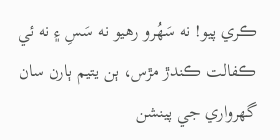ڪري پيو! نه سَھُرو رهيو نه سَسِ ۽ نه ئي ڪفالت ڪندڙ مڙس، ٻن يتيم ٻارن سان گهرواري جي پينشن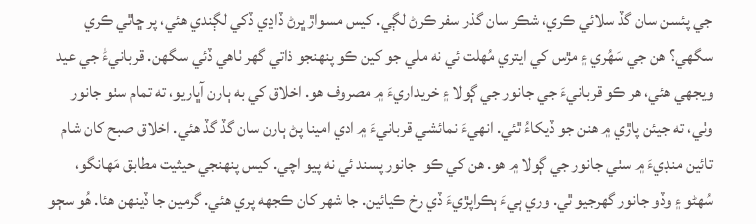جي پئسن سان گڏ سلائي ڪري، شڪر سان گذر سفر ڪرڻ لڳي. کيس مسواڙ ڀرڻ ڏاڍي ڏکي لڳندي هئي، پر ڇاٿي ڪري سگهي؟ هن جي سَھُري ۽ مڙس کي ايتري مُھلت ئي نه ملي جو کين ڪو پنھنجو ذاتي گهر ٺاهي ڏئي سگهن. قربانيءَٰ جي عيد ويجھي هئي، هر ڪو قربانيءَ جي جانور جي ڳولا ۽ خريداريءَ ۾ مصروف هو. اخلاق کي به ٻارن آڀاريو، ته تمام سٺو جانور وٺي، ته جيئن پاڙي ۾ هنن جو ڏيکاءُ ٿئي. انھيءَ نمائشي قربانيءَ ۾ ادي امينا پڻ ٻارن سان گڏ گڏ هئي. اخلاق صبح کان شام تائين منڊيءَ ۾ سٺي جانور جي ڳولا ۾ هو. هن کي ڪو  جانور پسند ئي نه پيو اچي. کيس پنھنجي حيثيت مطابق مَھانگو، سُھڻو ۽ وڏو جانور گهرجيو ٿي. وري ٻيءَ ٻڪراپڙيءَ ڏي رخ ڪيائين. جا شھر کان ڪجهه پري هئي. گرمين جا ڏينھن هئا. هُو سڄو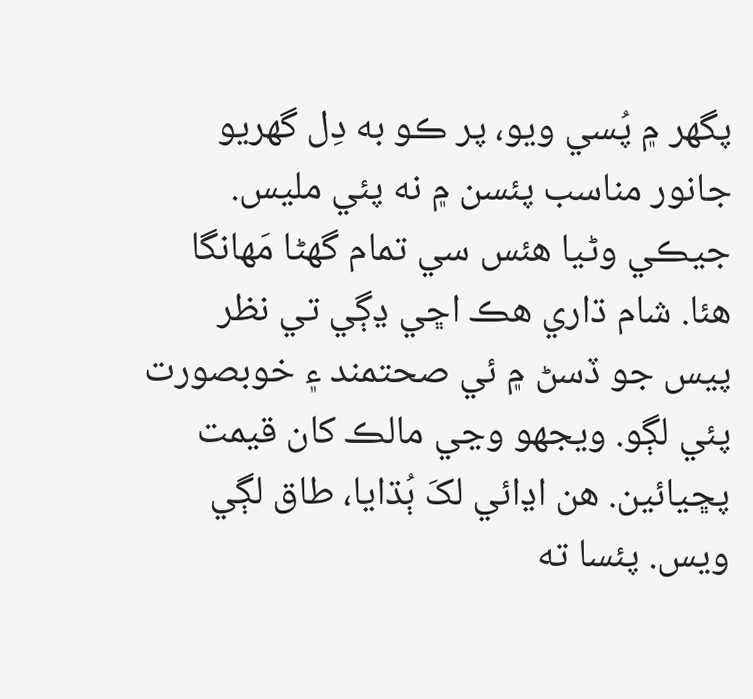پگهر ۾ پُسي ويو، پر ڪو به دِل گهريو جانور مناسب پئسن ۾ نه پئي مليس. جيڪي وڻيا هئس سي تمام گهڻا مَھانگا هئا. شام ڌاري هڪ اڇي ڍڳي تي نظر پيس جو ڏسڻ ۾ ئي صحتمند ۽ خوبصورت پئي لڳو. ويجهو وڃي مالڪ کان قيمت پڇيائين. هن اڍائي لکَ ٻُڌايا، طاق لڳي ويس. پئسا ته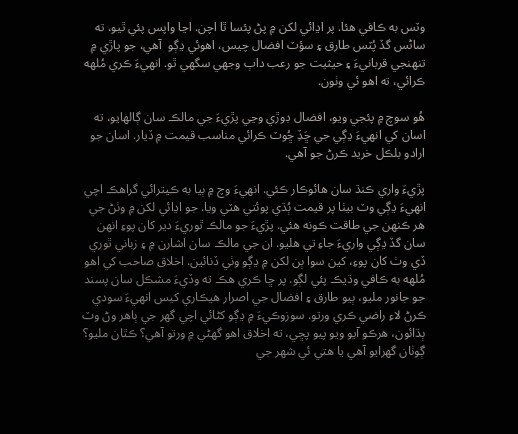وٽس به ڪافي هئا. پر اڍائي لکن ۾ پڻ پئسا ٿا اچن. اڃا واپس پئي ٿيو، ته ساڻس گڏ پُٽس طارق ۽ سؤٽ افضال چيس، اهوئي ڍڳو  آهي، جو پاڙي ۾ تنھنجي قربانيءَ ۽ حيثيت جو رعب داٻ وجهي سگهي ٿو. انھيءَ ڪري مُلھه ڪرائي، ته اهو ئي وٺون.

هُو سوچ ۾ پئجي ويو، افضال ڊوڙي وڃي پڙيءَ جي مالڪ سان ڳالھايو، ته اسان کي انھيءَ ڍڳي جي ڇَڏِ ڇُوٽ ڪرائي مناسب قيمت ۾ ڏيار. اسان جو ارادو بلڪل خريد ڪرڻ جو آهي.

پڙيءَ واري ڪنڌ سان هائوڪار ڪئي. انھيءَ وچ ۾ ٻيا به ڪيترائي گراهڪ اچي انھيءَ ڍڳي وٽ بيٺا پر قيمت ٻُڌي پوئتي هٽي ويا. جو اڍائي لکن ۾ وٺڻ جي هر ڪنھن جي طاقت ڪونه هئي. پڙيءَ جو مالڪ ٿوريءَ دير کان پوءِ انھن سان گڏ ڍڳي واريءَ جاءِ تي هليو. ان جي مالڪ سان اشارن ۾ ۽ زباني ٿوري ڏي وٺ کان پوءِ، کين سوا ٻن لکن ۾ ڍڳو وٺي ڏنائين. اخلاق صاحب کي اهو مُلھه به ڪافي وڌيڪ پئي لڳو. پر ڇا ڪري هڪ ته وڏيءَ مشڪل سان پسند جو جانور مليو، ٻيو طارق ۽ افضال جي اصرار هيڪاري کيس انھيءَ سودي ڪرڻ لاءِ راضي ڪري ورتو. سوزوڪيءَ ۾ ڍڳو کڻائي اچي گهر جي ٻاهر وڻ وٽ ٻڌائون، هرڪو آيو ويو پيو پڇي، ته اخلاق اهو گهڻي ۾ ورتو آهي؟ ڪٿان مليو؟ ڳوٺان گهرايو آهي يا هتي ئي شھر جي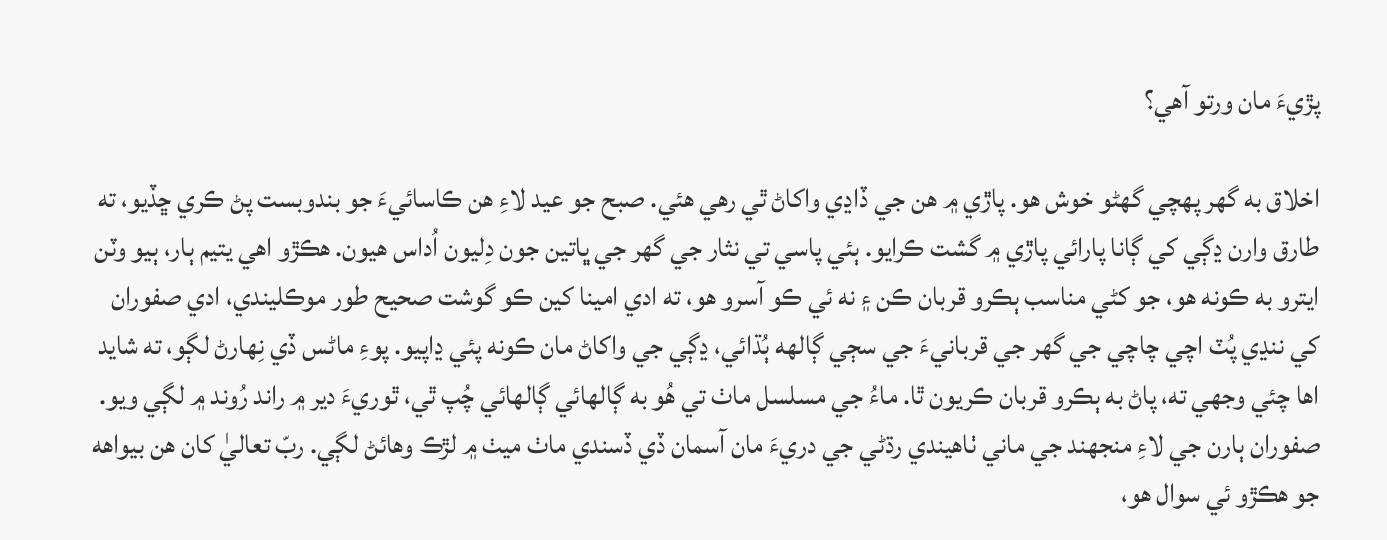پڙيءَ مان ورتو آهي؟

اخلاق به گهر پھچي گهڻو خوش هو. پاڙي ۾ هن جي ڏاڍي واکاڻ ٿي رهي هئي. صبح جو عيد لاءِ هن ڪاسائيءَ جو بندوبست پڻ ڪري ڇڏيو، ته طارق وارن ڍڳي کي ڳانا پارائي پاڙي ۾ گشت ڪرايو. ٻئي پاسي تي نثار جي گهر جي ڀاتين جون دِليون اُداس هيون. هڪڙو اهي يتيم ٻار، ٻيو وٽن ايترو به ڪونه هو، جو کڻي مناسب ٻڪرو قربان ڪن ۽ نه ئي ڪو آسرو هو، ته ادي امينا کين ڪو گوشت صحيح طور موڪليندي، ادي صفوران کي ننڍي پُٽ اچي چاچي جي گهر جي قربانيءَ جي سڄي ڳالھه ٻُڌائي، ڍڳي جي واکاڻ مان ڪونه پئي ڍاپيو. پوءِ ماڻس ڏي نِھارڻ لڳو، ته شايد اها چئي وجهي ته، پاڻ به ٻڪرو قربان ڪريون ٿا. ماءُ جي مسلسل ماٺ تي هُو به ڳالھائي ڳالھائي چُپ ٿي، ٿوريءَ دير ۾ راند رُوند ۾ لڳي ويو. صفوران ٻارن جي لاءِ منجهند جي ماني ٺاهيندي رڌڻي جي دريءَ مان آسمان ڏي ڏسندي ماٺ ميٺ ۾ لڙڪ وهائڻ لڳي. ربّ تعاليٰ کان هن بيواهه جو هڪڙو ئي سوال هو،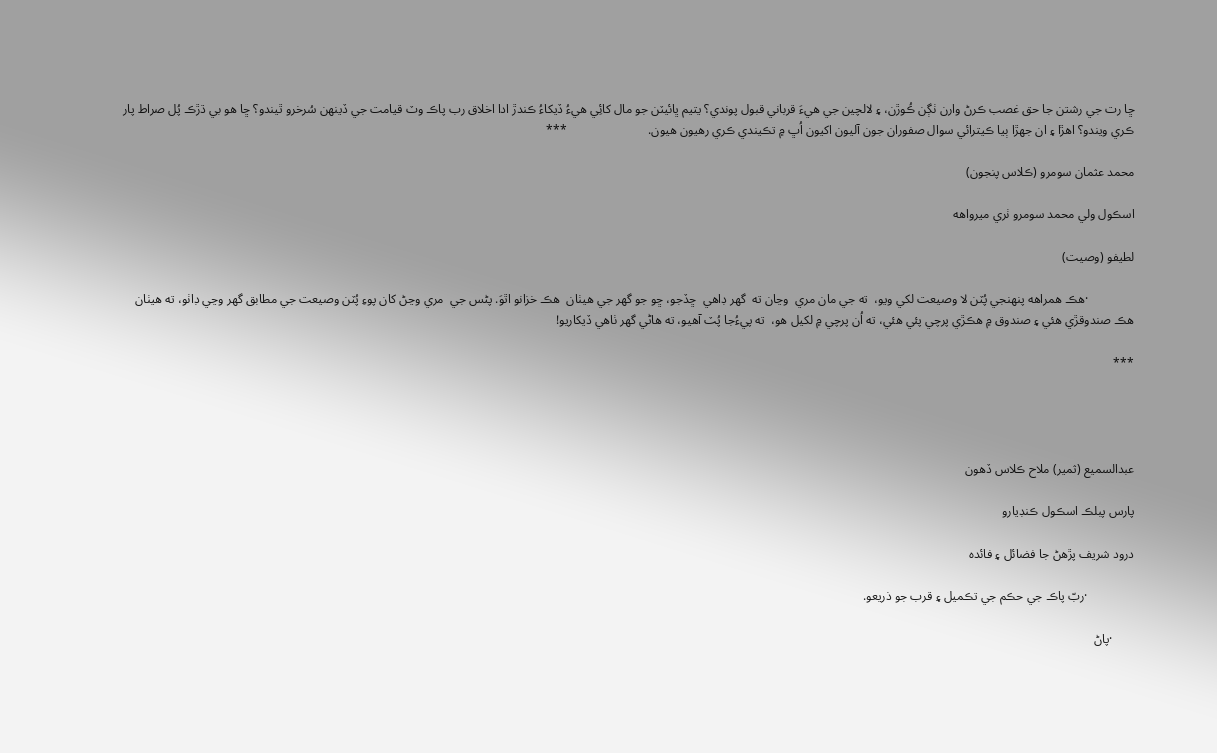ڇا رت جي رشتن جا حق غصب ڪرڻ وارن ٺڳن ڪُوڙن، ۽ لالچين جي هيءَ قرباني قبول پوندي؟ يتيم ڀائيٽن جو مال کائِي هيءُ ڏيکاءُ ڪندڙ ادا اخلاق رب پاڪ وٽ قيامت جي ڏينھن سُرخرو ٿيندو؟ ڇا هو بي ڌڙڪ پُل صراط پار ڪري ويندو؟ اهڙا ۽ ان جھڙا ٻيا ڪيترائي سوال صفوران جون آليون اکيون اُڀ ۾ تڪيندي ڪري رهيون هيون.                          ***

محمد عثمان سومرو (ڪلاس پنجون)

اسڪول ولي محمد سومرو ٺري ميرواهه

لطيفو (وصيت)

               ·هڪ ھمراھه پنھنجي پُٽن لا وصيعت لکي ويو،  ته جي مان مري  وڃان ته  گهر ڊاهي  ڇڏجو، ڇو جو گهر جي هيٺان  هڪ خزانو اٿوَ. پڻس جي  مري وڃڻ کان پوءِ پُٽن وصيعت جي مطابق گهر وڃي ڊاٺو، ته هيٺان هڪ صندوقڙي هئي ۽ صندوق ۾ هڪڙي پرچي پئي هئي، ته اُن پرچي ۾ لکيل هو،  ته پيءُجا پُٽ آهيو، ته هاڻي گهر ٺاهي ڏيکاريو!

***




عبدالسميع (ثمير) ملاح ڪلاس ڏهون

پارس پبلڪ اسڪول ڪنڊيارو

درود شريف پڙهڻ جا فضائل ۽ فائده

               ·ربّ پاڪ جي حڪم جي تڪميل ۽ قرب جو ذريعو.

       ·پاڻ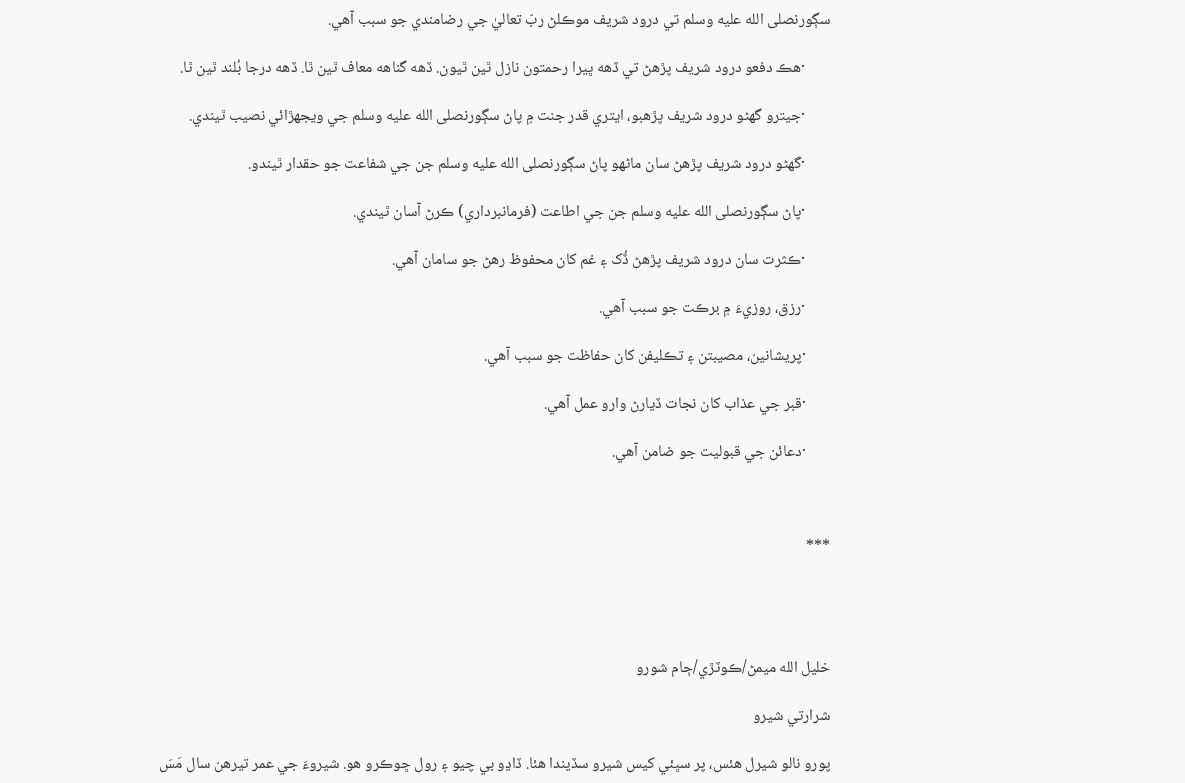سڳورنصلى الله عليه وسلم تي درود شريف موڪلڻ ربّ تعاليٰ جي رضامندي جو سبب آهي.

       ·هڪ دفعو درود شريف پڙهڻ تي ڏهه ڀيرا رحمتون نازل ٿين ٿيون. ڏهه گناهه معاف ٿين ٿا. ڏهه درجا بُلند ٿين ٿا.

       ·جيترو گهڻو درود شريف پڙهبو، ايتري قدر جنت ۾ پاڻ سڳورنصلى الله عليه وسلم جي ويجهڙائي نصيب ٿيندي.

       ·گهڻو درود شريف پڙهڻ سان ماڻھو پاڻ سڳورنصلى الله عليه وسلم جن جي شفاعت جو حقدار ٿيندو.

       ·پاڻ سڳورنصلى الله عليه وسلم جن جي اطاعت (فرمانبرداري) ڪرڻ آسان ٿيندي.

       ·ڪثرت سان درود شريف پڙهڻ ڏُک ۽ غم کان محفوظ رهڻ جو سامان آهي.

       ·رزق، روزيءَ ۾ برڪت جو سبب آهي.

       ·پريشانين، مصيبتن ۽ تڪليفن کان حفاظت جو سبب آهي.

       ·قبر جي عذاب کان نجات ڏيارڻ وارو عمل آهي.

       ·دعائن جي قبوليت جو ضامن آهي.



***




خليل الله ميمڻ/ڪوٽڙي/ڄام شورو

شرارتي شيرو

پورو نالو شيرل هئس، پر سڀئي کيس شيرو سڏيندا هئا. ڏاڍو بي چيو ۽ رول ڇوڪرو هو. شيروءَ جي عمر تيرهن سال مَسَ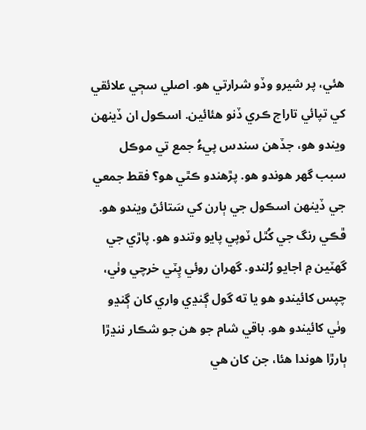هئي، پر شيرو وڏو شرارتي هو. اصلي سڄي علائقي کي تپائي تاراج ڪري ڏنو هئائين. اسڪول ان ڏينھن ويندو هو، جڏهن سندس پيءُ جمع تي موڪل سبب گهر هوندو هو. پڙهندو ڪٿي هو؟ فقط جمعي جي ڏينھن اسڪول جي ٻارن کي سَتائڻ ويندو هو. ڦڪي رنگ جي کُٿل ٽوپي پايو وتندو هو. پاڙي جي گهٽين ۾ اجايو رُلندو. گهران روئي پِٽي خرچي وٺي، چپس کائيندو هو يا ته گول ڳنڍي واري کان ڳنڍو وٺي کائيندو هو. باقي شام جو هن جو شڪار ننڍڙا ٻارڙا هوندا هئا، جن کان هي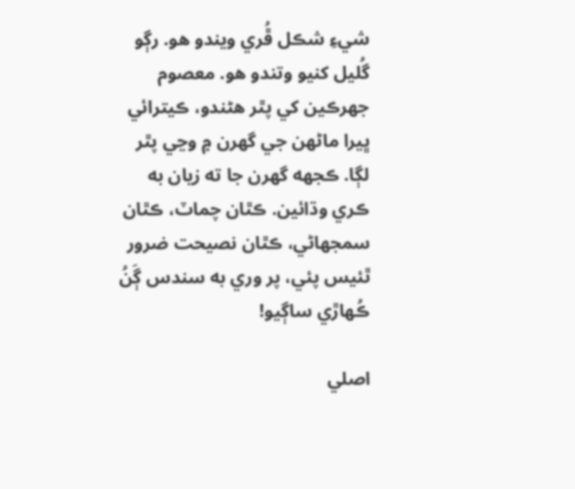شيءِ شڪل ڦُري ويندو هو. رڳو گُليل کنيو وتندو هو. معصوم جهرڪين کي پٿر هڻندو، ڪيترائي ڀيرا ماڻھن جي گهرن ۾ وڃي پٿر لڳا. ڪجهه گهرن جا ته زيان به ڪري وڌائين. ڪٿان چماٽ، ڪٿان سمجهاڻي، ڪٿان نصيحت ضرور ٿئيس پئي، پر وري به سندس ڳَنُ ڪُھاڙي ساڳيو!

اصلي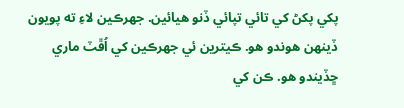پکي پکڻ کي تائي تپائي ڏنو هيائين. جهرڪين لاءِ ته پويون ڏينھن هوندو هو. ڪيترين ئي جهرڪين کي اُڦٽ ماري ڇڏيندو هو. ڪن کي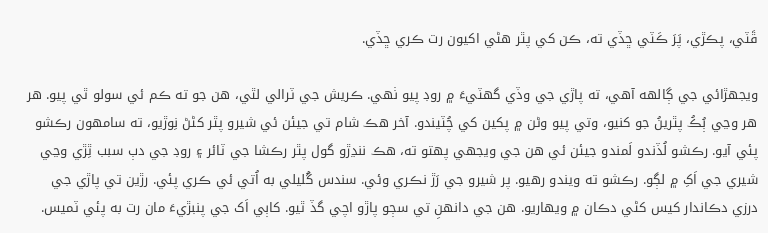ڦَٽي، پڪڙي، پَرَ ڪَٽي ڇڏي ته، ڪن کي پٿر هڻي اکيون رت ڪري ڇڏي.

ويجهڙائي جي ڳالھه آھي، ته پاڙي جي وڏي گهٽيءَ ۾ روڊ پيو ٺھي. ڪريش جي ٽرالي لٿي، هن جو ته ڪم ئي سولو ٿي پيو. هر هر وڃي ٻُڪُ پٿرينُ جو کنيو، وتي پيو وڻن ۾ پکين کي چُٽيندو. آخر هڪ شام تي جيئن ئي شيرو پٿر کڻڻ نِوڙيو، ته سامھون رڪشو پئي آيو. رڪشو لُڏندو لَمندو جيئن ئي هن جي ويجهي پھتو ته، هڪ ننڍڙو گول پٿر رڪشا جي ٽائر ۽ روڊ جي دٻ سبب ٿِڙي وڃي شيري جي اَکِ ۾ لڳو. رڪشو ته ويندو رهيو. پر شيرو جي رَڙ نڪري وئي. سندس گُليلي به اُتي ئي ڪري پئي. رڙين تي پاڙي جي درزي دڪاندار کيس کڻي دڪان ۾ ويھاريو. هن جي دانھنِ تي سڄو پاڙو اچي گڏ ٿيو. کاٻي اَک جي پنبڙيءَ مان رت به پئي ٽميس.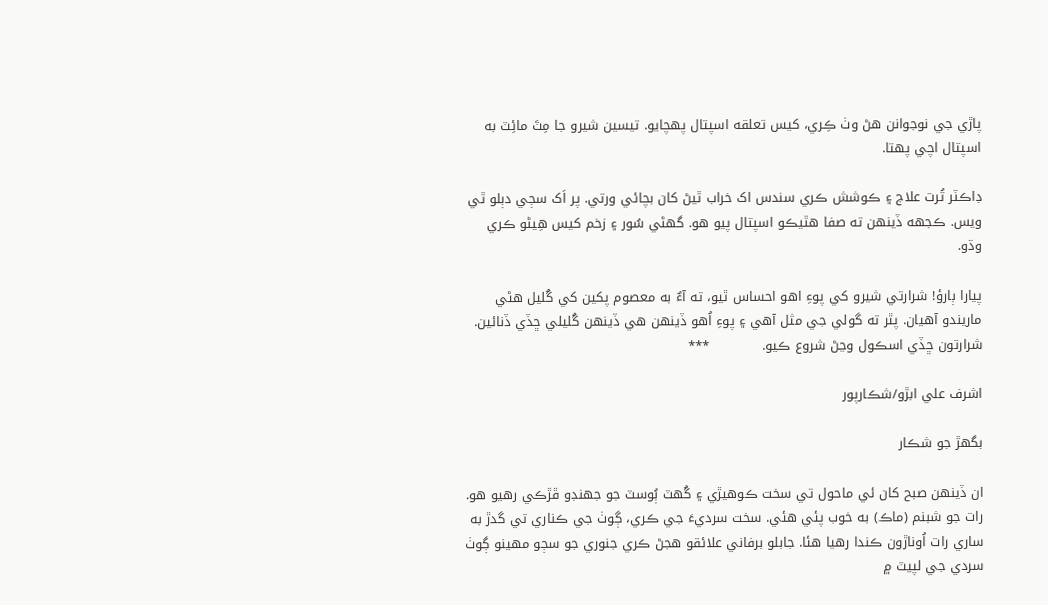پاڙي جي نوجوانن هڻ وٺ ڪِري، کيس تعلقه اسپتال پھچايو. تيسين شيرو جا مِٽَ مائِٽ به اسپتال اچي پھتا.

ڊاڪٽر تُرت علاج ۽ ڪوشش ڪري سندس اک خراب ٿيڻ کان بچائي ورتي. پر اَک سڄي دٻلو ٿي ويس. ڪجهه ڏينھن ته صفا هٿيڪو اسپتال پيو هو. گهڻي سُور ۽ زخم کيس هِيڻو ڪري وڌو.

پيارا ٻارؤ! شرارتي شيرو کي پوءِ اهو احساس ٿيو، ته آءٌ به معصوم پکين کي گُليل هڻي ماريندو آهيان. پٿر ته گولي جي مثل آهي ۽ پوءِ اُهو ڏينھن هي ڏينھن گُليلي ڇڏي ڏنائين. شرارتون ڇڏي اسڪول وڃڻ شروع ڪيو.            ***

اشرف علي ابڙو/شڪارپور

بگھڙ جو شڪار

ان ڏينھن صبح کان ئي ماحول تي سخت ڪوھيڙي ۽ گُهٽ ٻُوسٽ جو جهنڊو ڦڙڪي رهيو هو. رات جو شبنم (ماڪ) به خوب پئي هئي. سخت سرديءَ جي ڪري، ڳوٺ جي ڪناري تي گدڙ به ساري رات اُوناڙون ڪندا رهيا هئا. جابلو برفاني علائقو هجڻ ڪري جنوري جو سڄو مھينو ڳوٺ سردي جي لپيٽ ۾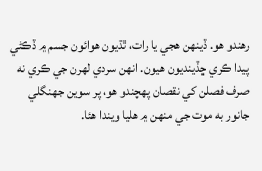رهندو هو. ڏينھن هجي يا رات، ٿڌيون هوائون جسم ۾ ڏڪڻي پيدا ڪري ڇڏينديون هيون. انھن سردي لھرن جي ڪري نه صرف فصلن کي نقصان پھچندو هو، پر سوين جهنگلي جانور به موت جي منھن ۾ هليا ويندا هئا.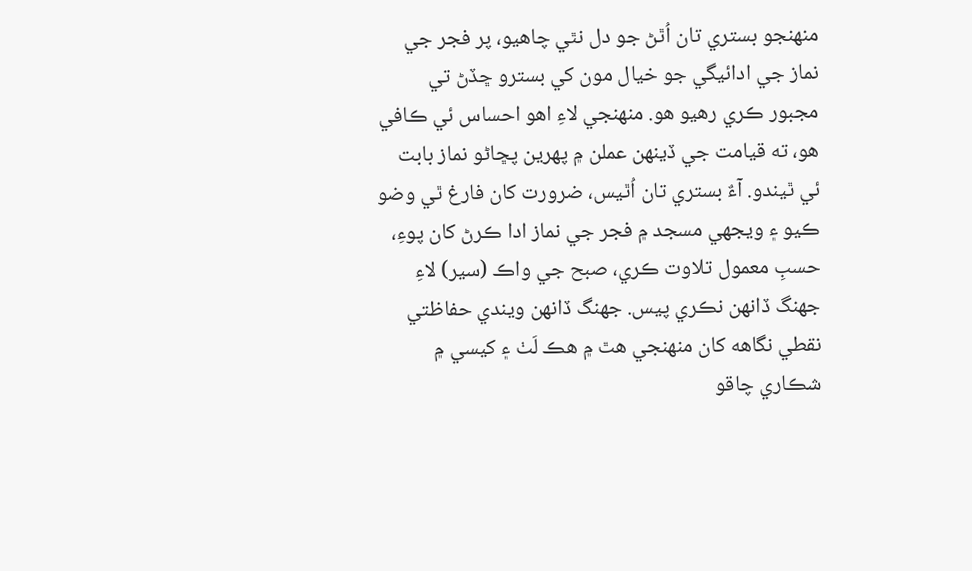منھنجو بستري تان اُٿڻ جو دل نٿي چاهيو، پر فجر جي نماز جي ادائيگي جو خيال مون کي بسترو ڇڏڻ تي مجبور ڪري رهيو هو. منھنجي لاءِ اهو احساس ئي ڪافي هو، ته قيامت جي ڏينھن عملن ۾ پھرين پڇاڻو نماز بابت ئي ٿيندو. آءٌ بستري تان اُٿيس، ضرورت کان فارغ ٿي وضو ڪيو ۽ ويجهي مسجد ۾ فجر جي نماز ادا ڪرڻ کان پوءِ، حسبِ معمول تلاوت ڪري، صبح جي واڪ (سير) لاءِ جهنگ ڏانھن نڪري پيس. جهنگ ڏانھن ويندي حفاظتي نقطي نگاهه کان منھنجي هٿ ۾ هڪ لَٺ ۽ کيسي ۾ شڪاري چاقو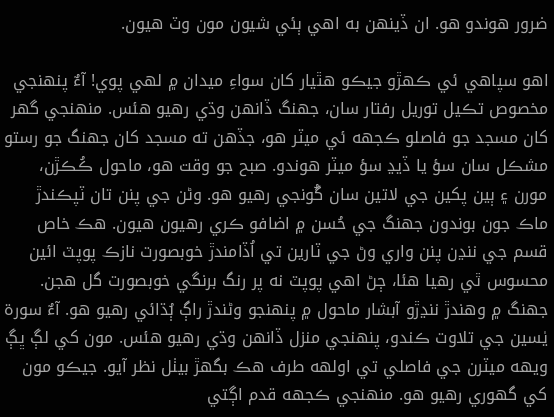ضرور هوندو هو. ان ڏينھن به اهي ٻئي شيون مون وٽ هيون.

اهو سپاهي ئي ڪھڙو جيڪو هٿيار کان سواءِ ميدان ۾ لھي پوي! آءٌ پنھنجي مخصوص تڪيل توريل رفتار سان، جهنگ ڏانھن وڌي رهيو هئس. منھنجي گهر کان مسجد جو فاصلو ڪجهه ئي ميٽر هو، جڏهن ته مسجد کان جهنگ جو رستو مشڪل سان سؤ يا ڏيڍ سؤ ميٽر هوندو. صبح جو وقت هو، ماحول ڪُڪڙن، مورن ۽ ٻين پکين جي لاتين سان گُونجي رهيو هو. وڻن جي پنن تان ٽپڪندڙ ماڪ جون بوندون جهنگ جي حُسن ۾ اضافو ڪري رهيون هيون. هڪ خاص قسم جي ننڍن پنن واري وڻ جي ٽارين تي اُڏامندڙ خوبصورت نازڪ پوپٽ ائين محسوس ٿي رهيا هئا، ڄڻ اهي پوپٽ نه پر رنگ برنگي خوبصورت گل هجن. جهنگ ۾ وهندڙ ننڍڙو آبشار ماحول ۾ پنھنجو وڻندڙ راڳ ٻُڌائي رهيو هو. آءٌ سورة يٰسين جي تلاوت ڪندو، پنھنجي منزل ڏانھن وڌي رهيو هئس. مون کي لڳ ڀڳ ويھه ميٽرن جي فاصلي تي اولھه طرف هڪ بگهڙ بيٺل نظر آيو. جيڪو مون کي گهوري رهيو هو. منھنجي ڪجهه قدم اڳتي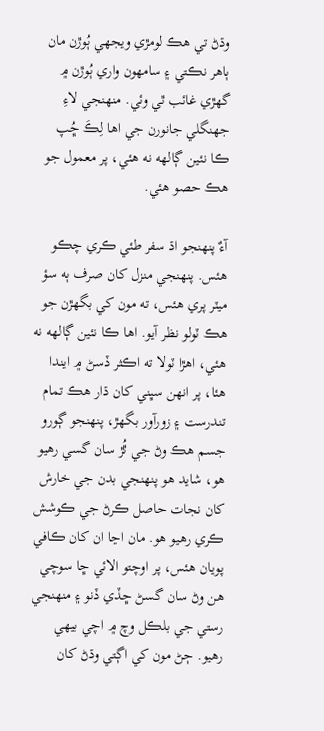وڌڻ تي هڪ لومڙي ويجهي ٻُوڙن مان ٻاهر نڪتي ۽ سامھون واري ٻُوڙن ۾ گهڙي غائب ٿي وئي. منھنجي لاءِ جهنگلي جانورن جي اها لِڪَ ڇُپ ڪا نئين ڳالھه نه هئي، پر معمول جو هڪ حصو هئي.

آءٌ پنھنجو اڌ سفر طئي ڪري چڪو هئس. پنھنجي منزل کان صرف ٻه سؤ ميٽر پري هئس، ته مون کي بگهڙن جو هڪ ٽولو نظر آيو. اها ڪا نئين ڳالھه نه هئي، اهڙا ٽولا ته اڪثر ڏسڻ ۾ ايندا هئا، پر انھن سڀني کان ڌار هڪ تمام تندرست ۽ زورآور بگهڙ، پنھنجو ڳورو جسم هڪ وڻ جي ٿُڙ سان گسي رهيو هو، شايد هو پنھنجي بدن جي خارش کان نجات حاصل ڪرڻ جي ڪوشش ڪري رهيو هو. مان اڃا ان کان ڪافي پويان هئس، پر اوچتو الائي ڇا سوچي هن وڻ سان گسڻ ڇڏي ڏنو ۽ منھنجي رستي جي بلڪل وچ ۾ اچي بيھي رهيو. ڄڻ مون کي اڳتي وڌڻ کان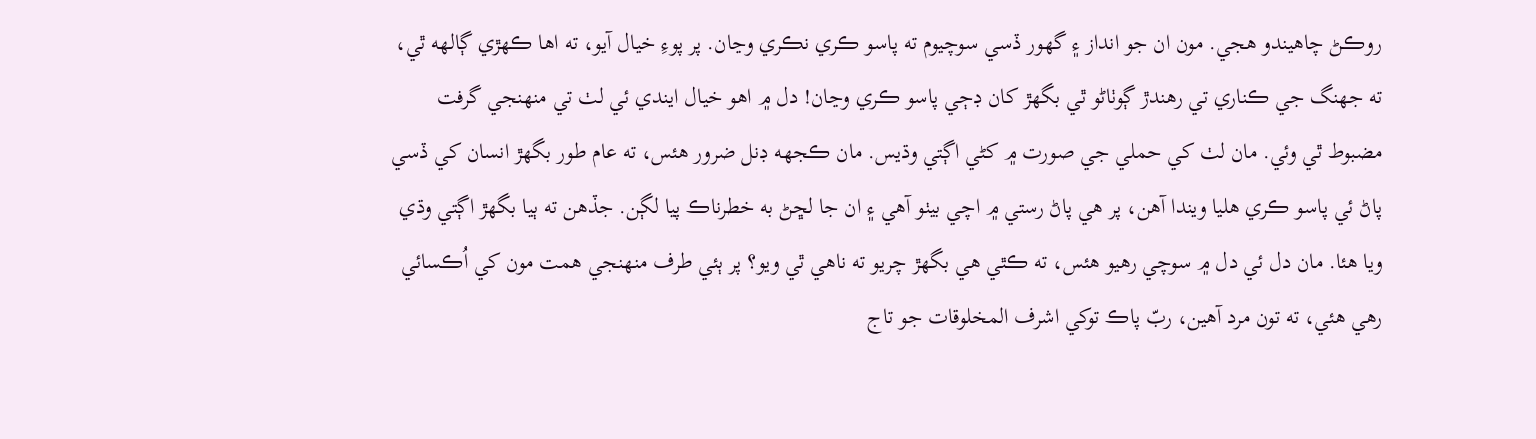روڪڻ چاهيندو هجي. مون ان جو انداز ۽ گهور ڏسي سوچيوم ته پاسو ڪري نڪري وڃان. پر پوءِ خيال آيو، ته اها ڪھڙي ڳالھه ٿي، ته جهنگ جي ڪناري تي رهندڙ ڳوٺاڻو ٿي بگهڙ کان ڊڄي پاسو ڪري وڃان! دل ۾ اهو خيال ايندي ئي لٺ تي منھنجي گرفت مضبوط ٿي وئي. مان لٺ کي حملي جي صورت ۾ کڻي اڳتي وڌيس. مان ڪجهه ڊنل ضرور هئس، ته عام طور بگهڙ انسان کي ڏسي پاڻ ئي پاسو ڪري هليا ويندا آهن، پر هي پاڻ رستي ۾ اچي بيٺو آهي ۽ ان جا لڇڻ به خطرناڪ پيا لڳن. جڏهن ته ٻيا بگهڙ اڳتي وڌي ويا هئا. مان دل ئي دل ۾ سوچي رهيو هئس، ته ڪٿي هي بگهڙ چريو ته ناهي ٿي ويو؟ پر ٻئي طرف منھنجي همت مون کي اُڪسائي رهي هئي، ته تون مرد آهين، ربّ پاڪ توکي اشرف المخلوقات جو تاج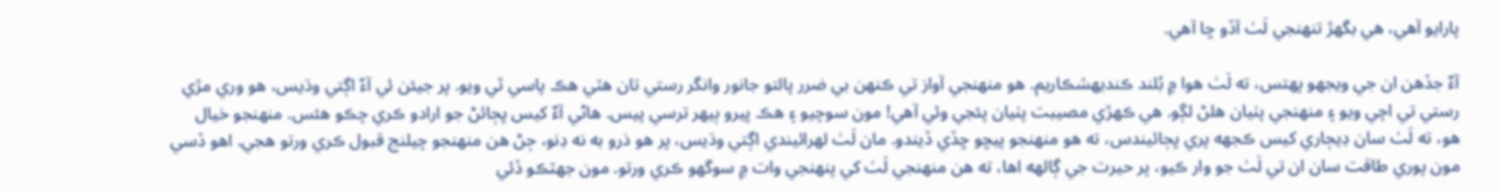پارايو آهي، هي بگهڙ تنھنجي لَٺ آڏو ڇا آهي.

آءٌ جڏهن ان جي ويجهو پھتس، ته لَٺ هوا ۾ بُلند ڪنديهشڪاريم. هو منھنجي آواز تي ڪنھن بي ضرر پالتو جانور وانگر رستي تان هٽي هڪ پاسي ٿي ويو. پر جيئن ئي آءٌ اڳتي وڌيس، هو وري مڙي رستي تي اچي ويو ۽ منھنجي پٺيان هلڻ لڳو. هي ڪھڙي مصيبت پٺيان پئجي وئي آهي! مون سوچيو ۽ هڪ ڀيرو ٻيھر ترسي پيس. هاڻي آءٌ کيس ڀڄائڻ جو ارادو ڪري چڪو هئس. منھنجو خيال هو، ته لَٺ سان ڊيڄاري کيس ڪجهه پري ڀڄائيندس، ته هو منھنجو پيڇو ڇڏي ڏيندو. مان لَٺ لھرائيندي اڳتي وڌيس، پر هو ذرو به نه ڊنو، ڄڻ هن منھنجو چيلنج قبول ڪري ورتو هجي. اهو ڏسي مون پوري طاقت سان ان تي لَٺ جو وار ڪيو، پر حيرت جي ڳالھه اها، ته هن منھنجي لَٺ کي پنھنجي وات ۾ سوگھو ڪري ورتو. مون جهٽڪو ڏئي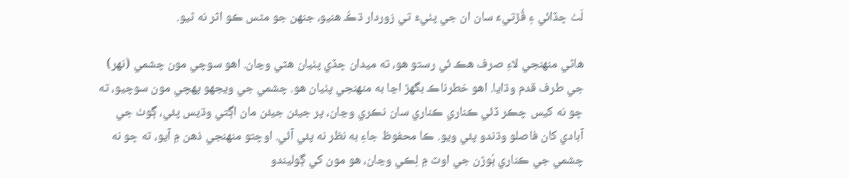لَٺ ڇڏائي ۽ ڦُڙتيءَ سان ان جي پٺيءَ تي زوردار ڌڪُ هنيو، جنھن جو مٿس ڪو اثر نه ٿيو.

هاڻي منھنجي لاءِ صرف هڪ ئي رستو هو، ته ميدان ڇڏي پٺيان هٽي وڃان. اهو سوچي مون چشمي (نھر) جي طرف قدم وڌايا. اهو خطرناڪ بگهڙ اڃا به منھنجي پٺيان هو. چشمي جي ويجهو پھچي مون سوچيو، ته ڇو نه کيس چڪر ڏئي ڪناري ڪناري سان نڪري وڃان، پر جيئن جيئن مان اڳتي وڌيس پئي، ڳوٺ جي آبادي کان فاصلو وڌندو پئي ويو. ڪا محفوظ جاءِ به نظر نه پئي آئي. اوچتو منھنجي ذهن ۾ آيو، ته ڇو نه چشمي جي ڪناري ٻُوڙن جي اوٽ ۾ لِڪي وڃان، هو مون کي ڳوليندو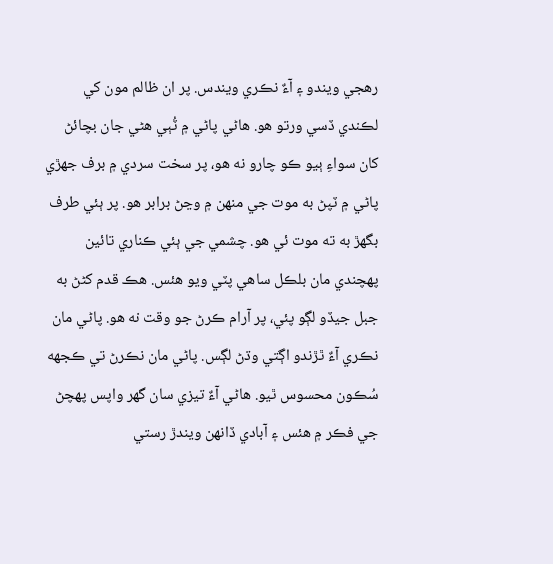رهجي ويندو ۽ آءٌ نڪري ويندس. پر ان ظالم مون کي لڪندي ڏسي ورتو هو. هاڻي پاڻي ۾ ٽُٻي هڻي جان بچائڻ کان سواءِ ٻيو ڪو چارو نه هو، پر سخت سردي ۾ برف جھڙي پاڻي ۾ ٽپڻ به موت جي منھن ۾ وڃڻ برابر هو. پر ٻئي طرف بگهڙ به ته موت ئي هو. چشمي جي ٻئي ڪناري تائين پھچندي مان بلڪل ساهي پٽي ويو هئس. هڪ قدم کڻڻ به جبل جيڏو لڳو پئي، پر آرام ڪرڻ جو وقت نه هو. پاڻي مان نڪري آءٌ ٿڙندو اڳتي وڌڻ لڳس. پاڻي مان نڪرڻ تي ڪجهه سُڪون محسوس ٿيو. هاڻي آءٌ تيزي سان گهر واپس پھچڻ جي فڪر ۾ هئس ۽ آبادي ڏانھن ويندڙ رستي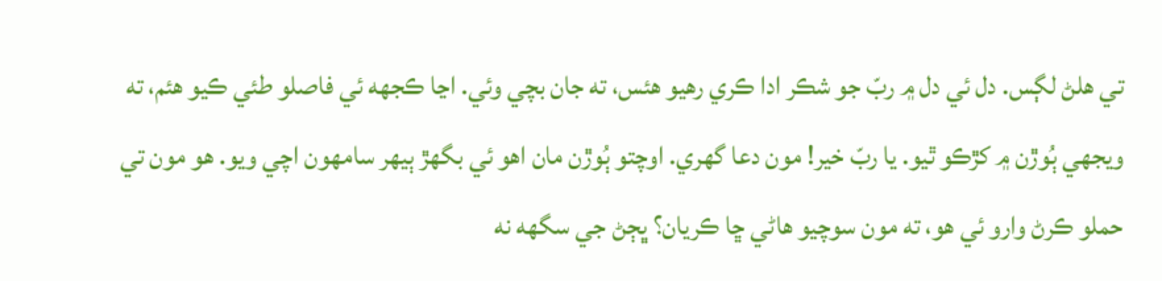تي هلڻ لڳس. دل ئي دل ۾ ربّ جو شڪر ادا ڪري رهيو هئس، ته جان بچي وئي. اڃا ڪجهه ئي فاصلو طئي ڪيو هئم، ته ويجهي ٻُوڙن ۾ کڙڪو ٿيو. يا ربّ خير! مون دعا گهري. اوچتو ٻُوڙن مان اهو ئي بگهڙ ٻيھر سامھون اچي ويو. هو مون تي حملو ڪرڻ وارو ئي هو، ته مون سوچيو هاڻي ڇا ڪريان؟ ڀڄڻ جي سگهه نه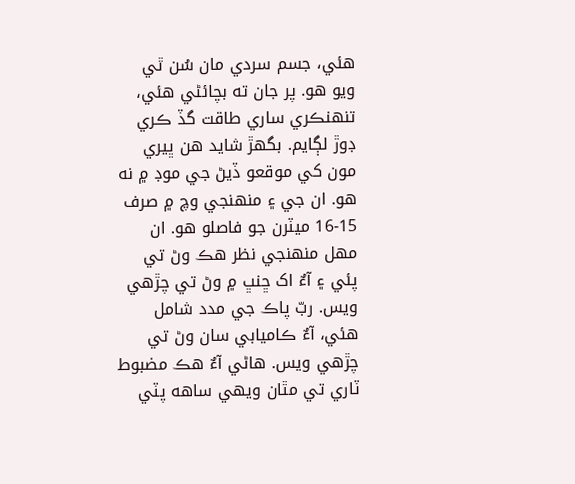هئي، جسم سردي مان سُن ٿي ويو هو. پر جان ته بچائڻي هئي، تنھنڪري ساري طاقت گڏ ڪري ڊوڙ لڳايم. بگهڙ شايد هن ڀيري مون کي موقعو ڏيڻ جي موڊ ۾ نه هو. ان جي ۽ منھنجي وچ ۾ صرف 15-16 ميٽرن جو فاصلو هو. ان مھل منھنجي نظر هڪ وڻ تي پئي ۽ آءٌ اک ڇنڀ ۾ وڻ تي چڙهي ويس. ربّ پاڪ جي مدد شامل هئي، آءٌ ڪاميابي سان وڻ تي چڙهي ويس. هاڻي آءٌ هڪ مضبوط ٽاري تي مٿان ويھي ساهه پٽي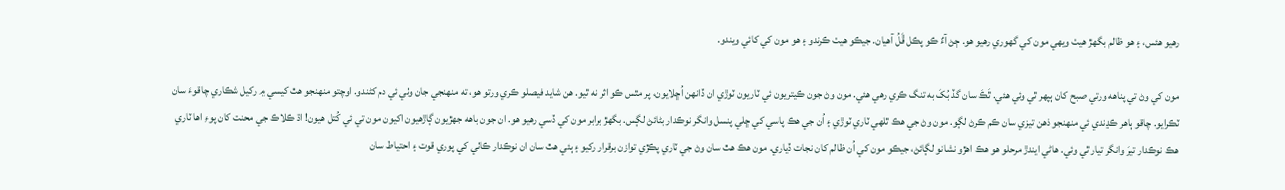رهيو هئس، ۽ هو ظالم بگهڙ هيٺ ويھي مون کي گهوري رهيو هو. ڄڻ آءٌ ڪو پڪل ڦَلُ آهيان. جيڪو هيٺ ڪرندو ۽ هو مون کي کائي ويندو.

مون کي وڻ تي پناهه ورتي صبح کان ٻپھر ٿي وئي هئي. ٿَڪَ سان گڏ بُکَ به تنگ ڪري رهي هئي. مون وڻ جون ڪيتريون ئي ٽاريون ٽوڙي ان ڏانھن اُڇلايون، پر مٿس ڪو اثر نه ٿيو. هن شايد فيصلو ڪري ورتو هو، ته منھنجي جان وٺي ئي دم کڻندو. اوچتو منھنجو هٿ کيسي ۾ رکيل شڪاري چاقوءَ سان ٽڪرايو. چاقو ٻاهر ڪڍندي ئي منھنجو ذهن تيزي سان ڪم ڪرڻ لڳو. مون وڻ جي هڪ ٿلهي ٽاري ٽوڙي ۽ اُن جي هڪ پاسي کي ڇلي پنسل وانگر نوڪدار بڻائڻ لڳس. بگهڙ برابر مون کي ڏسي رهيو هو. ان جون باهه جھڙيون ڳاڙهيون اکيون مون تي ئي کُتل هيون! اڌ ڪلاڪ جي محنت کان پوءِ اها ٽاري هڪ نوڪدار تيرَ وانگر تيار ٿي وئي. هاڻي ايندڙ مرحلو هو هڪ اهڙو نشانو لڳائڻ، جيڪو مون کي اُن ظالم کان نجات ڏياري. مون هڪ هٿ سان وڻ جي ٽاري پڪڙي توازن برقرار رکيو ۽ ٻئي هٿ سان ان نوڪدار ڪاٺي کي پوري قوت ۽ احتياط سان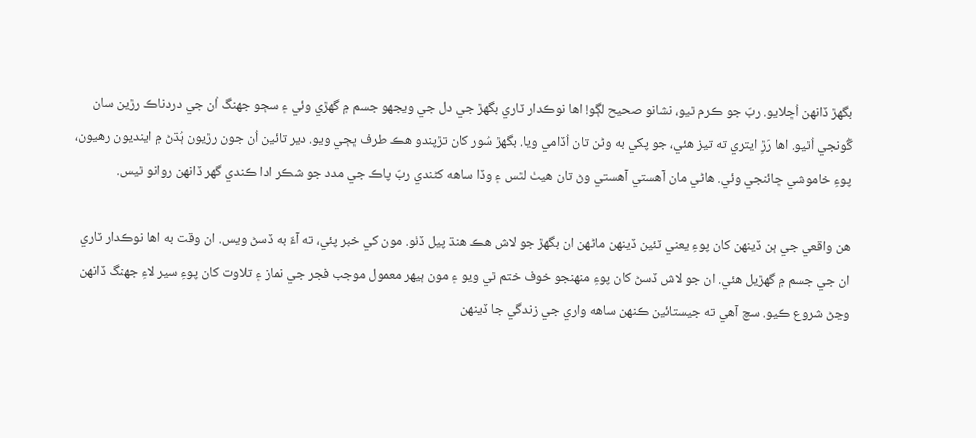بگهڙ ڏانھن اُڇلايو. ربّ جو ڪرم ٿيو، نشانو صحيح لڳو! اها نوڪدار ٽاري بگهڙ جي دل جي ويجهو جسم ۾ گهڙي وئي ۽ سڄو جهنگ اُن جي دردناڪ رڙين سان گُونجي اُٿيو. اها رَڙِ ايتري ته تيز هئي، جو پکي به وڻن تان اُڏامي ويا. بگهڙ سُور کان تڙپندو هڪ طرف ڀڄي ويو. دير تائين اُن جون رڙيون ٻُڌڻ ۾ اينديون رهيون، پوءِ خاموشي ڇائنجي وئي. هاڻي مان آهستي آهستي وڻ تان هيٺ لٿس ۽ وڏا ساهه کڻندي ربّ پاڪ جي مدد جو شڪر ادا ڪندي گهر ڏانھن روانو ٿيس.

هن واقعي جي ٻن ڏينھن کان پوءِ يعني ٽئين ڏينھن ماڻھن ان بگهڙ جو لاش هڪ هنڌ پيل ڏٺو. مون کي خبر پئي، ته آءٌ به ڏسڻ ويس. ان وقت به اها نوڪدار ٽاري ان جي جسم ۾ گهڙيل هئي. ان جو لاش ڏسڻ کان پوءِ منھنجو خوف ختم ٿي ويو ۽ مون ٻيھر معمول موجب فجر جي نماز ۽ تلاوت کان پوءِ سير لاءِ جهنگ ڏانھن وڃڻ شروع ڪيو. سچ آهي ته جيستائين ڪنھن ساهه واري جي زندگي جا ڏينھن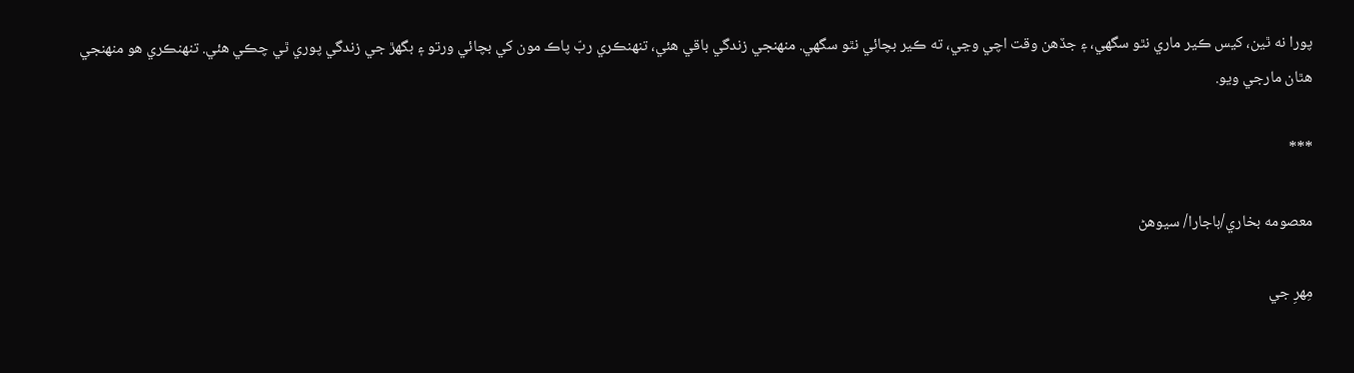پورا نه ٿين، کيس ڪير ماري نٿو سگهي، ۽ جڏهن وقت اچي وڃي، ته ڪير بچائي نٿو سگهي. منھنجي زندگي باقي هئي، تنھنڪري ربّ پاڪ مون کي بچائي ورتو ۽ بگهڙ جي زندگي پوري ٿي چڪي هئي. تنھنڪري هو منھنجي هٿان مارجي ويو.

***

معصومه بخاري/باجارا/ سيوهڻ

مِهرِ جي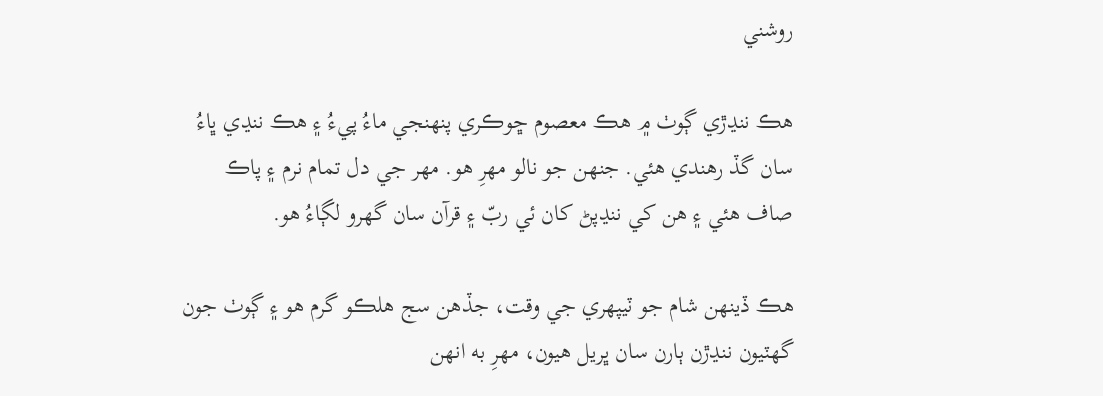روشني

هڪ ننڍڙي ڳوٺ ۾ هڪ معصوم ڇوڪري پنھنجي ماءُ پيءُ ۽ هڪ ننڍي ڀاءُ سان گڏ رهندي هئي. جنھن جو نالو مھرِ هو. مھر جي دل تمام نرم ۽ پاڪ صاف هئي ۽ هن کي ننڍپڻ کان ئي ربّ ۽ قرآن سان گھرو لڳاءُ هو.

هڪ ڏينھن شام جو ٽيپھري جي وقت، جڏهن سج هلڪو گرم هو ۽ ڳوٺ جون گهٽيون ننڍڙن ٻارن سان ڀريل هيون، مھرِ به انھن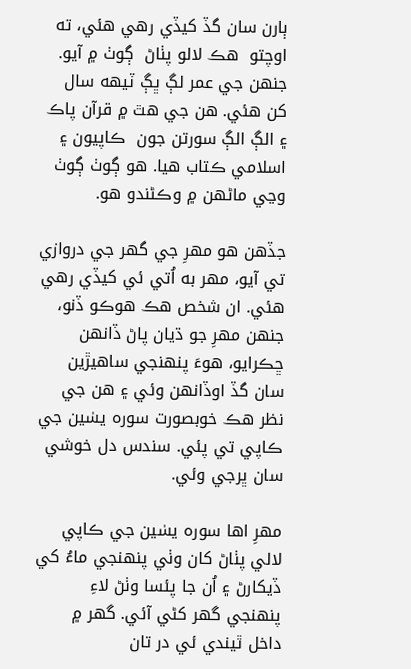ٻارن سان گڏ کيڏي رهي هئي، ته اوچتو  هڪ لالو پٺاڻ  ڳوٺ ۾ آيو. جنھن جي عمر لڳ ڀڳ ٽيھه سال کن هئي. هن جي هٿ ۾ قرآن پاڪ ۽ الڳ الڳ سورتن جون  ڪاپيون ۽ اسلامي ڪتاب هيا. هو ڳوٺ ڳوٺ وڃي ماڻھن ۾ وڪڻندو هو.

جڏهن هو مھرِ جي گهر جي دروازي تي آيو، مھر به اُتي ئي کيڏي رهي هئي. ان شخص هڪ هوڪو ڏنو، جنھن مھرِ جو ڌيان پاڻ ڏانھن ڇڪرايو، هوءَ پنھنجي ساھيڙين سان گڏ اوڏانھن وئي ۽ هن جي نظر هڪ خوبصورت سوره يسٰين جي ڪاپي تي پئي. سندس دل خوشي سان ڀرجي وئي.

مھرِ اها سوره يسٰين جي ڪاپي لالي پٺاڻ کان وٺي پنھنجي ماءُ کي ڏيکارڻ ۽ اُن جا پئسا وٺڻ لاءِ پنھنجي گهر کڻي آئي. گهر ۾ داخل ٿيندي ئي در تان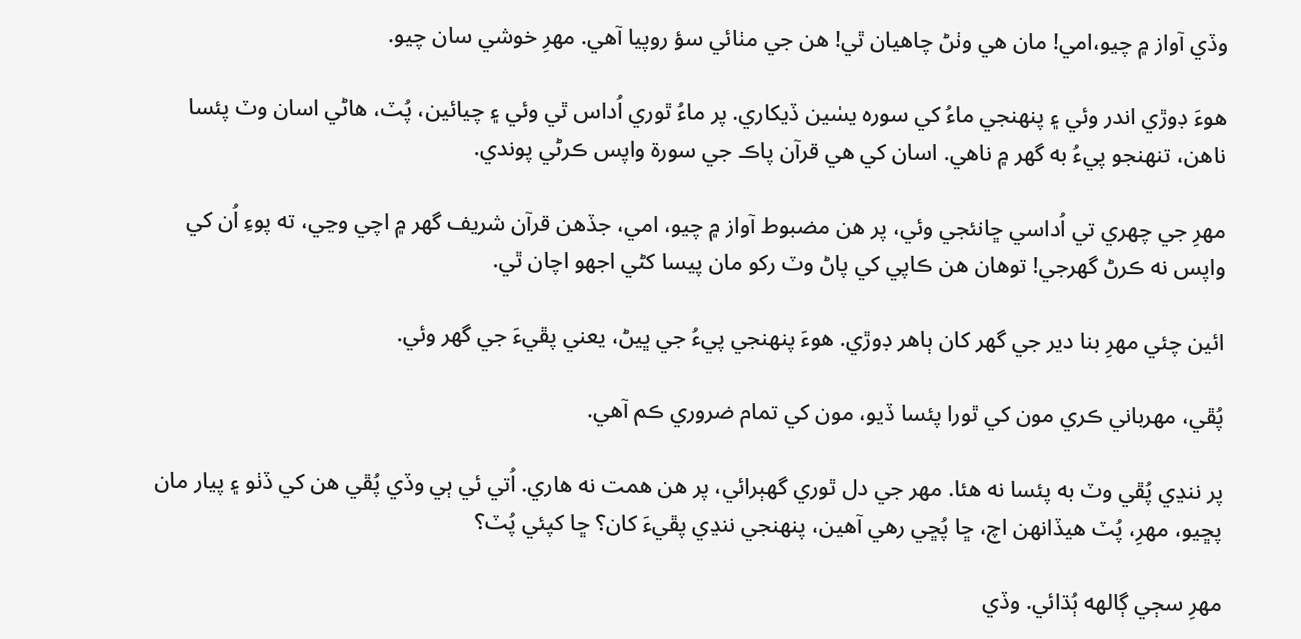وڏي آواز ۾ چيو،امي! مان هي وٺڻ چاهيان ٿي! هن جي مٺائي سؤ روپيا آهي. مھرِ خوشي سان چيو.

هوءَ ڊوڙي اندر وئي ۽ پنھنجي ماءُ کي سوره يسٰين ڏيکاري. پر ماءُ ٿوري اُداس ٿي وئي ۽ چيائين، پُٽ، هاڻي اسان وٽ پئسا ناهن، تنھنجو پيءُ به گهر ۾ ناهي. اسان کي هي قرآن پاڪ جي سورة واپس ڪرڻي پوندي.

مھرِ جي چھري تي اُداسي ڇانئجي وئي، پر هن مضبوط آواز ۾ چيو، امي، جڏهن قرآن شريف گهر ۾ اچي وڃي، ته پوءِ اُن کي واپس نه ڪرڻ گهرجي! توهان هن ڪاپي کي پاڻ وٽ رکو مان پيسا کڻي اجهو اچان ٿي.

ائين چئي مھرِ بنا دير جي گهر کان ٻاهر ڊوڙي. هوءَ پنھنجي پيءُ جي ڀيڻ، يعني پڦيءَ جي گهر وئي.

پُڦي، مھرباني ڪري مون کي ٿورا پئسا ڏيو، مون کي تمام ضروري ڪم آهي.

پر ننڍي پُڦي وٽ به پئسا نه هئا. مھر جي دل ٿوري گهٻرائي، پر هن همت نه هاري. اُتي ئي ٻي وڏي پُڦي هن کي ڏٺو ۽ پيار مان پڇيو، مھرِ، پُٽ هيڏانھن اچ، ڇا پُڇي رهي آهين، پنھنجي ننڍي پڦيءَ کان؟ ڇا کپئي پُٽ؟

مھرِ سڄي ڳالھه ٻُڌائي. وڏي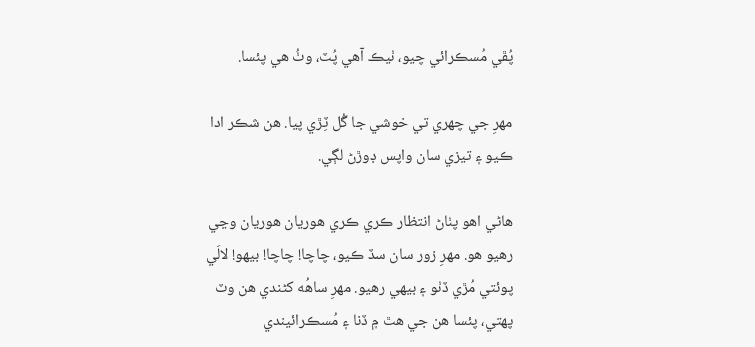پُڦي مُسڪرائي چيو، ٺيڪ آهي پُٽ، وٺُ هي پئسا.

مھرِ جي چھري تي خوشي جا گُل ٽِڙي پيا. هن شڪر ادا ڪيو ۽ تيزي سان واپس ڊوڙڻ لڳي.

هاڻي اهو پٺاڻ انتظار ڪري ڪري هوريان هوريان وڃي رهيو هو. مھرِ زور سان سڏ ڪيو، چاچا! چاچا! بيھو! لالَي پوئتي مُڙي ڏٺو ۽ بيھي رهيو. مھرِ ساهُه کڻندي هن وٽ پھتي، پئسا هن جي هٿ ۾ ڏنا ۽ مُسڪرائيندي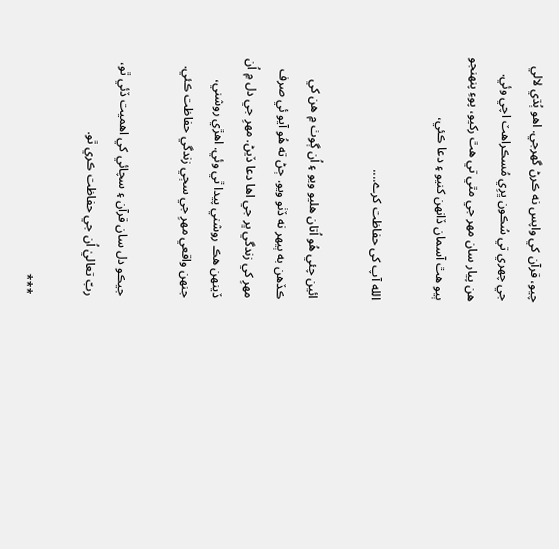چيو، قرآن کي واپس نه ڪرڻ گهرجي. اهو ٻُڌي لالي جي چھري تي سُڪون ڀرِي مُسڪراهٽ اچي وئي. هن پيار سان مھر جي مٿي تي هٿ رکيو، پوءِ پنھنجو ٻيو هٿ آسمان ڏانھن کنيو ۽ دعا ڪئي،

الله آپ کی حفاظت کرے....

ائين چئي هُو اُتان ھليو ويو ۽ اُن ڳوٺ ۾ هن کي ڪڏهن به ٻيھر نه ڏٺو ويو. ڄڻ ته هُو آيو ئي صرف مھرِ کي زندگي ڀر جي اھا دعا ڏيڻ. مھرِ جي دل ۾ اُن ڏينھن هڪ روشني پيدا ٿي وئي. اهڙي روشني، جنھن واقعي مھرِ جي سڄي زندگي حفاظت ڪئي.

جيڪو دل سان قرآن ۽ سچائي کي اهميت ڏئي ٿو، ربّ تعاليٰ اُن جي حفاظت ڪري ٿو.

***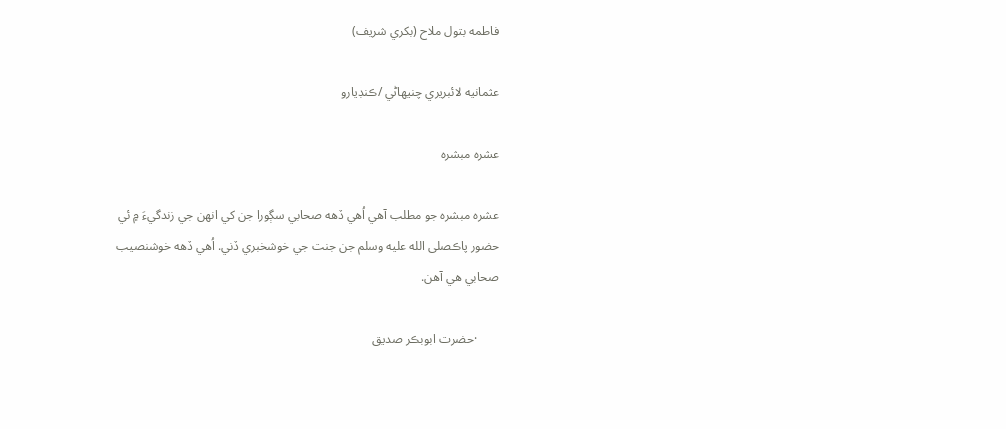فاطمه بتول ملاح (بکري شريف)

عثمانيه لائبريري چنيھاڻي /ڪنڊيارو

عشره مبشره

عشره مبشره جو مطلب آهي اُهي ڏهه صحابي سڳورا جن کي انھن جي زندگيءَ ۾ ئي حضور پاڪصلى الله عليه وسلم جن جنت جي خوشخبري ڏني. اُهي ڏهه خوشنصيب صحابي هي آهن.

       ·حضرت ابوبڪر صديق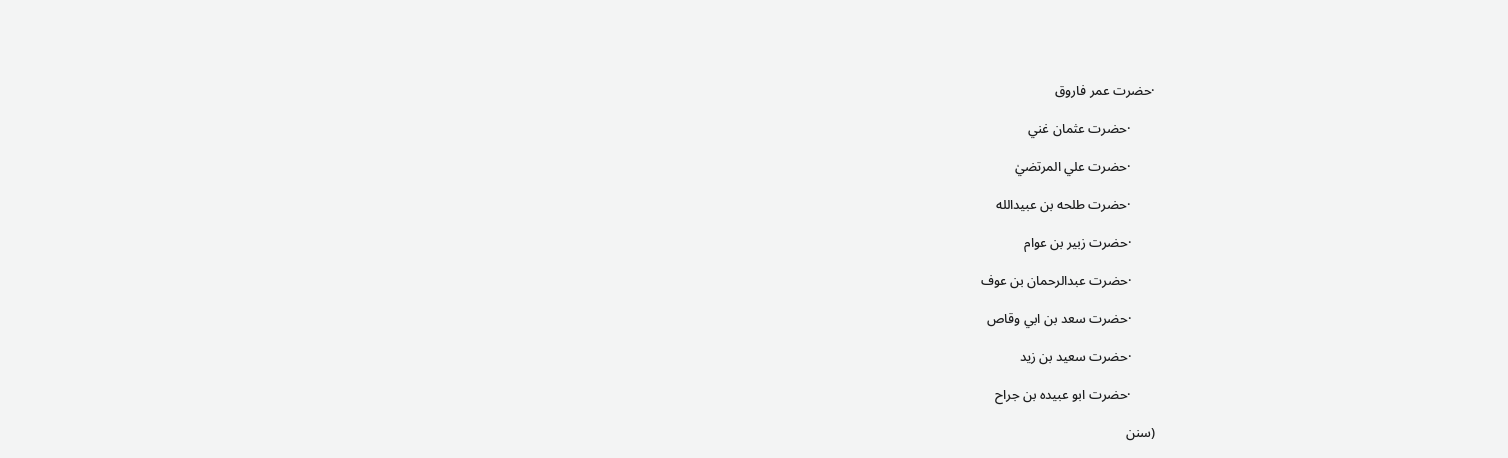·حضرت عمر فاروق

       ·حضرت عثمان غني

       ·حضرت علي المرتضيٰ

       ·حضرت طلحه بن عبيدالله

       ·حضرت زبير بن عوام

       ·حضرت عبدالرحمان بن عوف

       ·حضرت سعد بن ابي وقاص

       ·حضرت سعيد بن زيد

       ·حضرت ابو عبيده بن جراح

(سنن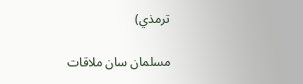ترمذي)

مسلمان سان ملاقات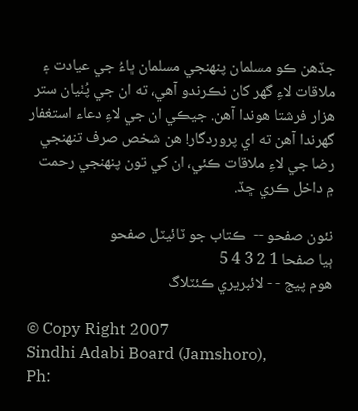جڏهن ڪو مسلمان پنھنجي مسلمان ڀاءُ جي عيادت ۽ ملاقات لاءِ گهر کان نڪرندو آهي، ته ان جي پُٺيان ستر هزار فرشتا هوندا آهن. جيڪي ان جي لاءِ دعاء استغفار گهرندا آهن ته اي پروردگار! هن شخص صرف تنھنجي رضا جي لاءِ ملاقات ڪئي، ان کي تون پنھنجي رحمت ۾ داخل ڪري ڇڏ.

نئون صفحو --  ڪتاب جو ٽائيٽل صفحو
ٻيا صفحا 1 2 3 4 5
هوم پيج - - لائبريري ڪئٽلاگ

© Copy Right 2007
Sindhi Adabi Board (Jamshoro),
Ph: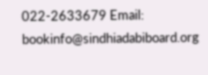022-2633679 Email: bookinfo@sindhiadabiboard.org